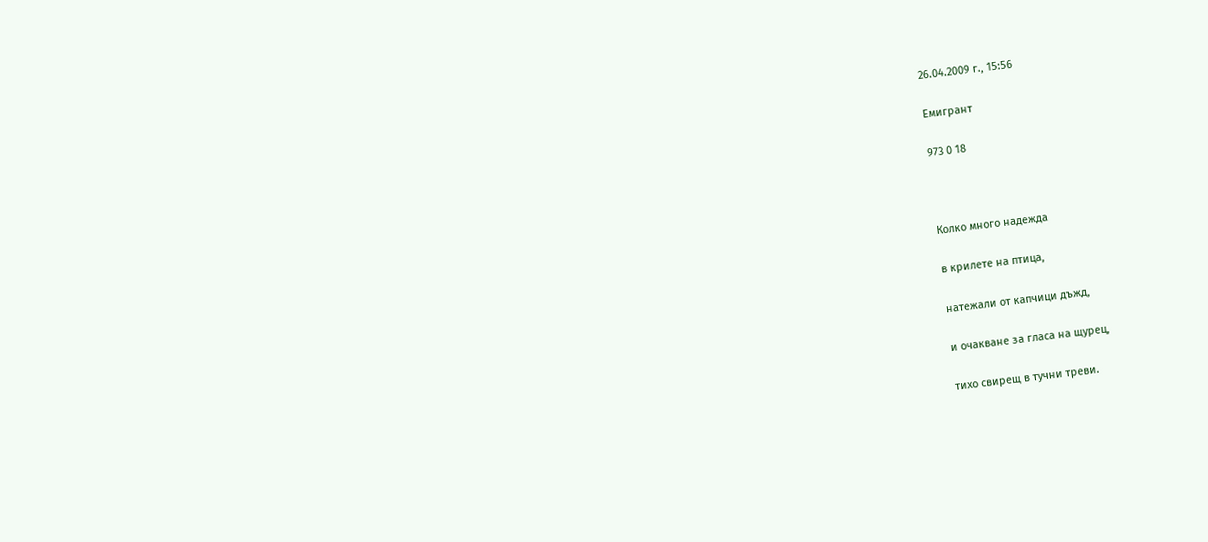26.04.2009 г., 15:56

Емигрант

973 0 18



Колко много надежда

в крилете на птица,

натежали от капчици дъжд,

и очакване за гласа на щурец,

тихо свирещ в тучни треви.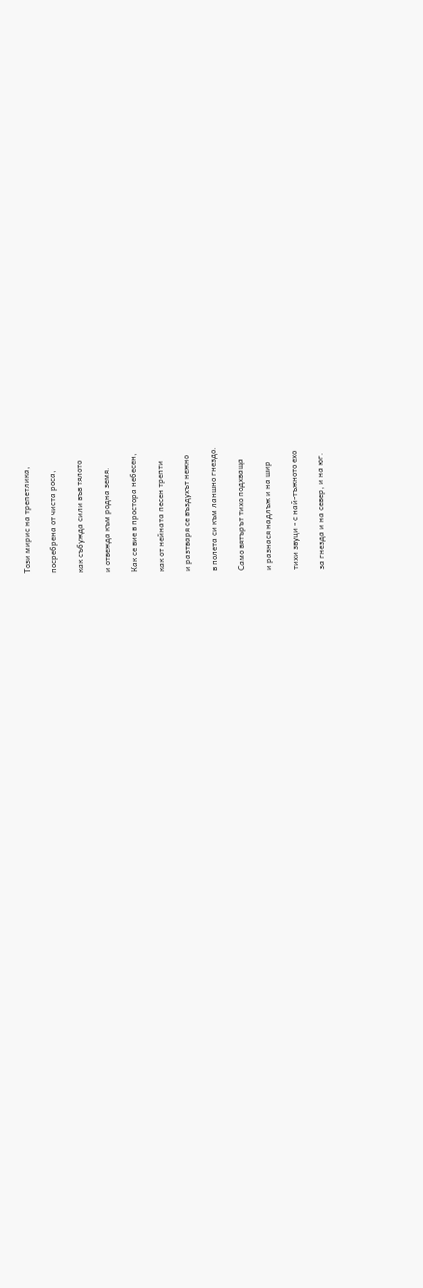Този мирис на трепетлика,

посребрена от чиста роса,

как събужда сили във тялото

и отвежда към родна земя.

Как се вие в простора небесен,

как от нейната песен трепти

и разтваря се въздухът нежно

в полета си към ланшно гнездо.

Само вятърът тихо подхваща

и разнася надлъж и на шир

тихи звуци - с най-тъжното ехо

за гнезда и на север, и на юг.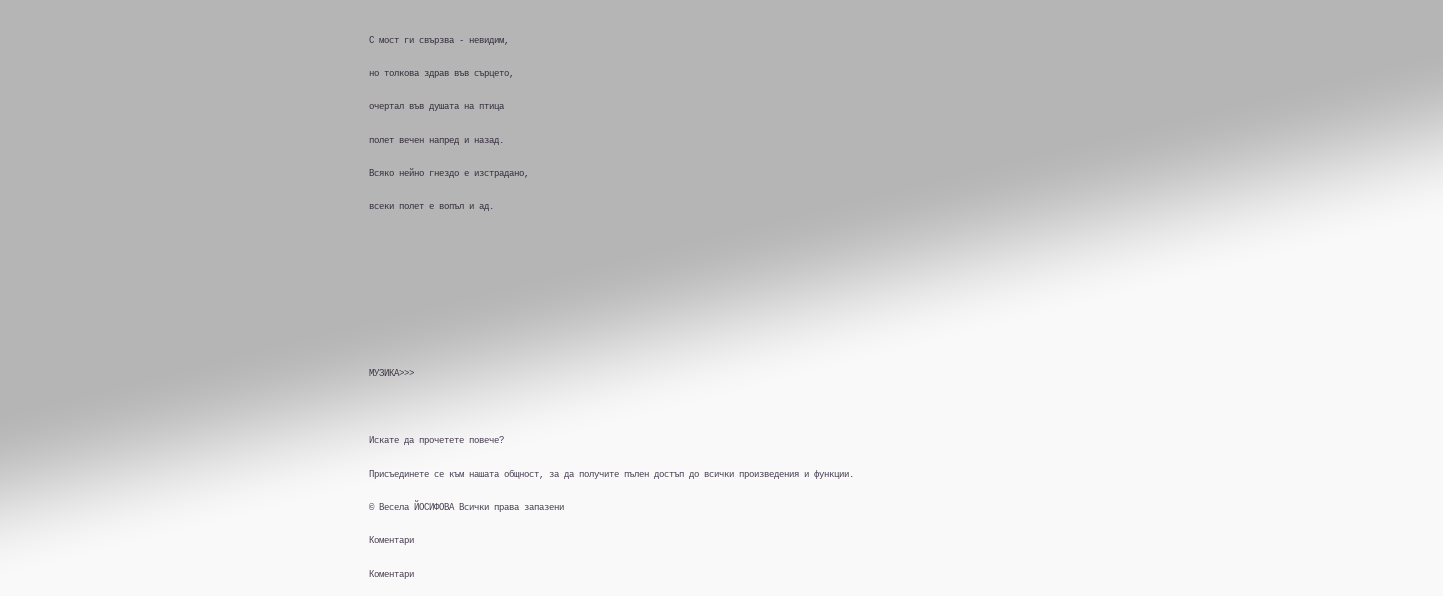С мост ги свързва - невидим,

но толкова здрав във сърцето,

очертал във душата на птица

полет вечен напред и назад.

Всяко нейно гнездо е изстрадано,

всеки полет е вопъл и ад.









МУЗИКА>>>



Искате да прочетете повече?

Присъединете се към нашата общност, за да получите пълен достъп до всички произведения и функции.

© Весела ЙОСИФОВА Всички права запазени

Коментари

Коментари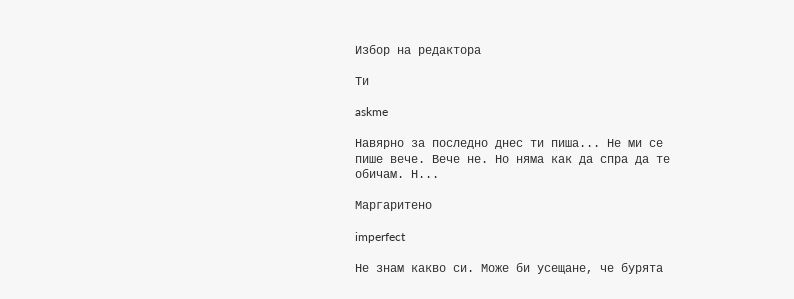Избор на редактора

Ти

askme

Навярно за последно днес ти пиша... Не ми се пише вече. Вече не. Но няма как да спра да те обичам. Н...

Маргаритено

imperfect

Не знам какво си. Може би усещане, че бурята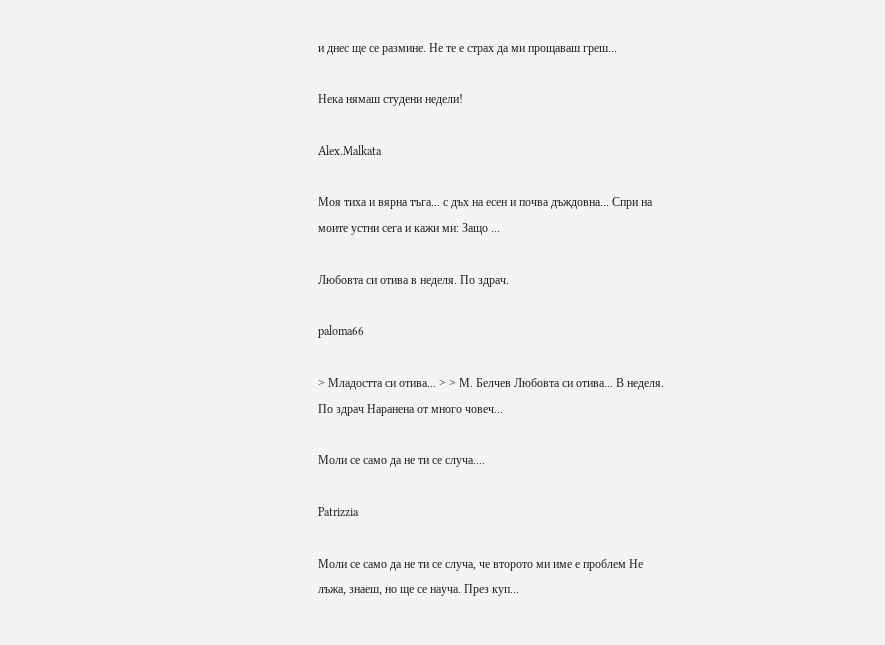и днес ще се размине. Не те е страх да ми прощаваш греш...

Нека нямаш студени недели!

Alex.Malkata

Моя тиха и вярна тъга... с дъх на есен и почва дъждовна... Спри на моите устни сега и кажи ми: Защо ...

Любовта си отива в неделя. По здрач.

paloma66

> Младостта си отива... > > М. Белчев Любовта си отива... В неделя. По здрач Наранена от много човеч...

Моли се само да не ти се случа....

Patrizzia

Моли се само да не ти се случа, че второто ми име е проблем Не лъжа, знаеш, но ще се науча. През куп...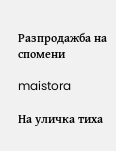Разпродажба на спомени

maistora

На уличка тиха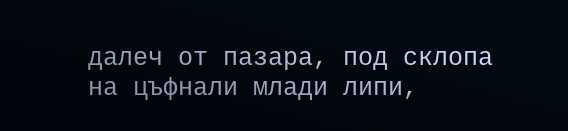далеч от пазара, под склопа на цъфнали млади липи,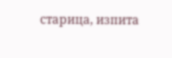старица, изпита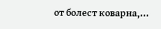от болест коварна,...